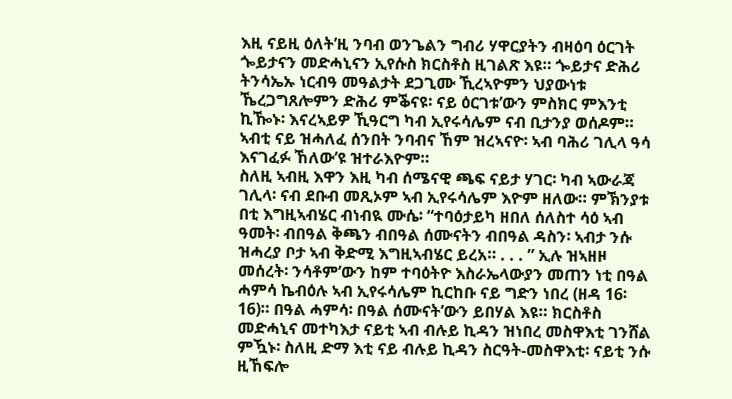እዚ ናይዚ ዕለት’ዚ ንባብ ወንጌልን ግብሪ ሃዋርያትን ብዛዕባ ዕርገት ጐይታናን መድሓኒናን ኢየሱስ ክርስቶስ ዚገልጽ እዩ። ጐይታና ድሕሪ ትንሳኤኡ ነርብዓ መዓልታት ደጋጊሙ ኺረኣዮምን ህያውነቱ ኼረጋግጸሎምን ድሕሪ ምቕናዩ፡ ናይ ዕርገቱ’ውን ምስክር ምእንቲ ኪዀኑ፡ እናረኣይዎ ኺዓርግ ካብ ኢየሩሳሌም ናብ ቢታንያ ወሰዶም። ኣብቲ ናይ ዝሓለፈ ሰንበት ንባብና ኸም ዝረኣናዮ፡ ኣብ ባሕሪ ገሊላ ዓሳ እናገፈፉ ኸለው’ዩ ዝተራእዮም።
ስለዚ ኣብዚ እዋን እዚ ካብ ሰሜናዊ ጫፍ ናይታ ሃገር፡ ካብ ኣውራጃ ገሊላ፡ ናብ ደቡብ መጺኦም ኣብ ኢየሩሳሌም እዮም ዘለው። ምኽንያቱ በቲ እግዚኣብሄር ብነብዪ ሙሴ፡ “ተባዕታይካ ዘበለ ሰለስተ ሳዕ ኣብ ዓመት፡ ብበዓል ቅጫን ብበዓል ሰሙናትን ብበዓል ዳስን፡ ኣብታ ንሱ ዝሓረያ ቦታ ኣብ ቅድሚ እግዚኣብሄር ይረአ። . . . ” ኢሉ ዝኣዘዞ መሰረት፡ ንሳቶም’ውን ከም ተባዕትዮ እስራኤላውያን መጠን ነቲ በዓል ሓምሳ ኬብዕሉ ኣብ ኢየሩሳሌም ኪርከቡ ናይ ግድን ነበረ (ዘዳ 16፡16)። በዓል ሓምሳ፡ በዓል ሰሙናት’ውን ይበሃል እዩ። ክርስቶስ መድሓኒና መተካእታ ናይቲ ኣብ ብሉይ ኪዳን ዝነበረ መስዋእቲ ገንሸል ምዃኑ፡ ስለዚ ድማ እቲ ናይ ብሉይ ኪዳን ስርዓት-መስዋእቲ፡ ናይቲ ንሱ ዚኸፍሎ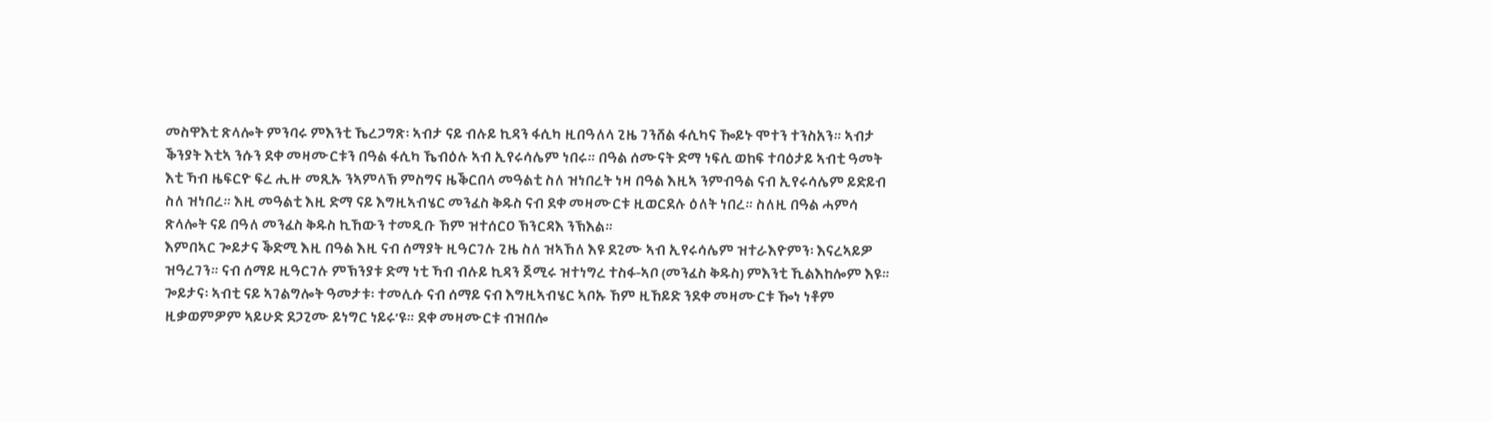መስዋእቲ ጽላሎት ምንባሩ ምእንቲ ኼረጋግጽ፡ ኣብታ ናይ ብሉይ ኪዳን ፋሲካ ዚበዓለላ ጊዜ ገንሸል ፋሲካና ዀይኑ ሞተን ተንስአን። ኣብታ ቕንያት እቲኣ ንሱን ደቀ መዛሙርቱን በዓል ፋሲካ ኼብዕሉ ኣብ ኢየሩሳሌም ነበሩ። በዓል ሰሙናት ድማ ነፍሲ ወከፍ ተባዕታይ ኣብቲ ዓመት እቲ ኻብ ዜፍርዮ ፍረ ሒዙ መጺኡ ንኣምላኽ ምስግና ዜቕርበላ መዓልቲ ስለ ዝነበረት ነዛ በዓል እዚኣ ንምብዓል ናብ ኢየሩሳሌም ይድይብ ስለ ዝነበረ። እዚ መዓልቲ እዚ ድማ ናይ እግዚኣብሄር መንፈስ ቅዱስ ናብ ደቀ መዛሙርቱ ዚወርደሉ ዕለት ነበረ። ስለዚ በዓል ሓምሳ ጽላሎት ናይ በዓለ መንፈስ ቅዱስ ኪኸውን ተመዲቡ ኸም ዝተሰርዐ ኽንርዳእ ንኽእል።
እምበኣር ጐይታና ቕድሚ እዚ በዓል እዚ ናብ ሰማያት ዚዓርገሉ ጊዜ ስለ ዝኣኸለ እዩ ደጊሙ ኣብ ኢየሩሳሌም ዝተራእዮምን፡ እናረኣይዎ ዝዓረገን። ናብ ሰማይ ዚዓርገሉ ምኽንያቱ ድማ ነቲ ኻብ ብሉይ ኪዳን ጀሚሩ ዝተነግረ ተስፋ-ኣቦ (መንፈስ ቅዱስ) ምእንቲ ኺልእከሎም እዩ። ጐይታና፡ ኣብቲ ናይ ኣገልግሎት ዓመታቱ፡ ተመሊሱ ናብ ሰማይ ናብ እግዚኣብሄር ኣቦኡ ኸም ዚኸይድ ንደቀ መዛሙርቱ ዀነ ነቶም ዚቃወምዎም ኣይሁድ ደጋጊሙ ይነግር ነይሩ’ዩ። ደቀ መዛሙርቱ ብዝበሎ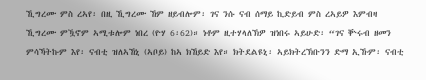ኺግረሙ ምስ ረኣየ፡ በዚ ኺግረሙ ኸም ዘይብሎም፡ ገና ንሱ ናብ ሰማይ ኪድይብ ምስ ረኣይዎ እምብዛ ኺግረሙ ምዃኖም ኣሚቱሎም ነበረ (ዮሃ 6፡62)። ነቶም ዚተሃላለኽዎ ዝነበሩ ኣይሁድ፡ “ገና ቝሩብ ዘመን ምሳኻትኩም እየ፡ ናብቲ ዝለኣኸኒ (ኣቦይ) ከኣ ክኸይድ እየ። ክትደልዩኒ፡ ኣይክትረኽቡንን ድማ ኢኹም፡ ናብቲ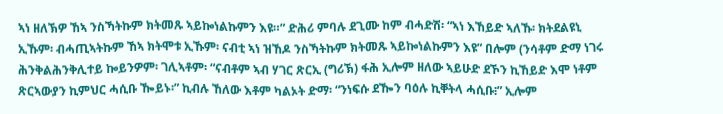ኣነ ዘለኽዎ ኸኣ ንስኻትኩም ክትመጹ ኣይኰነልኩምን እዩ።” ድሕሪ ምባሉ ደጊሙ ከም ብሓድሽ፡ “ኣነ እኸይድ ኣለኹ፡ ክትደልዩኒ ኢኹም፡ ብሓጢኣትኩም ኸኣ ክትሞቱ ኢኹም፡ ናብቲ ኣነ ዝኸዶ ንስኻትኩም ክትመጹ ኣይኰነልኩምን እዩ” በሎም (ንሳቶም ድማ ነገሩ ሕንቅልሕንቅሊተይ ኰይንዎም፡ ገሊኣቶም፡ “ናብቶም ኣብ ሃገር ጽርኢ (ግሪኽ) ፋሕ ኢሎም ዘለው ኣይሁድ ደኾን ኪኸይድ እሞ ነቶም ጽርኣውያን ኪምህር ሓሲቡ ዀይኑ፡” ኪብሉ ኸለው እቶም ካልኦት ድማ፡ “ንነፍሱ ደዀን ባዕሉ ኪቐትላ ሓሲቡ፧” ኢሎም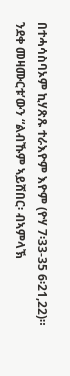በተሓሳስባኦም ኪሃጽጹ ተራእዮም እዮም (ዮሃ 7፡33-35 6፡21,22)። ንደቀ መዛሙርቱ’ውን “ልብኹም ኣይሸበር፡ ብኣምላኽ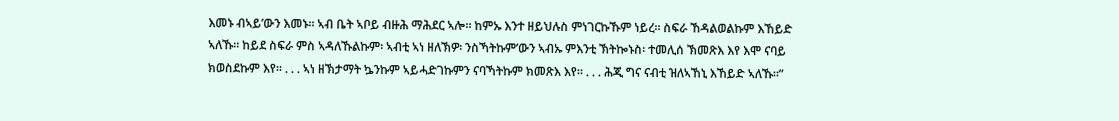እመኑ ብኣይ’ውን እመኑ። ኣብ ቤት ኣቦይ ብዙሕ ማሕደር ኣሎ። ከምኡ እንተ ዘይህሉስ ምነገርኩኹም ነይረ። ስፍራ ኸዳልወልኩም እኸይድ ኣለኹ። ከይደ ስፍራ ምስ ኣዳለኹልኩም፡ ኣብቲ ኣነ ዘለኽዎ፡ ንስኻትኩም’ውን ኣብኡ ምእንቲ ኽትኰኑስ፡ ተመሊሰ ኽመጽእ እየ እሞ ናባይ ክወስደኩም እየ። . . . ኣነ ዘኽታማት ኴንኩም ኣይሓድገኩምን ናባኻትኩም ክመጽእ እየ። . . . ሕጂ ግና ናብቲ ዝለኣኸኒ እኸይድ ኣለኹ።”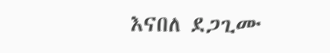እናበለ ደጋጊሙ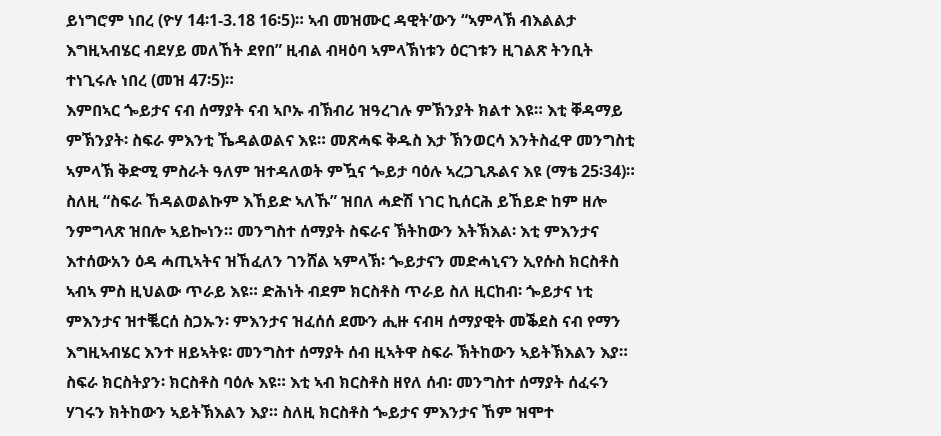ይነግሮም ነበረ (ዮሃ 14፡1-3.18 16፡5)። ኣብ መዝሙር ዳዊት’ውን “ኣምላኽ ብእልልታ እግዚኣብሄር ብደሃይ መለኸት ደየበ” ዚብል ብዛዕባ ኣምላኽነቱን ዕርገቱን ዚገልጽ ትንቢት ተነጊሩሉ ነበረ (መዝ 47፡5)።
እምበኣር ጐይታና ናብ ሰማያት ናብ ኣቦኡ ብኽብሪ ዝዓረገሉ ምኽንያት ክልተ እዩ። እቲ ቐዳማይ ምኽንያት፡ ስፍራ ምእንቲ ኼዳልወልና እዩ። መጽሓፍ ቅዱስ እታ ኽንወርሳ እንትስፈዋ መንግስቲ ኣምላኽ ቅድሚ ምስራት ዓለም ዝተዳለወት ምዃና ጐይታ ባዕሉ ኣረጋጊጹልና እዩ (ማቴ 25፡34)። ስለዚ “ስፍራ ኸዳልወልኩም እኸይድ ኣለኹ” ዝበለ ሓድሽ ነገር ኪሰርሕ ይኸይድ ከም ዘሎ ንምግላጽ ዝበሎ ኣይኰነን። መንግስተ ሰማያት ስፍራና ኽትከውን እትኽእል፡ እቲ ምእንታና እተሰውአን ዕዳ ሓጢኣትና ዝኸፈለን ገንሸል ኣምላኽ፡ ጐይታናን መድሓኒናን ኢየሱስ ክርስቶስ ኣብኣ ምስ ዚህልው ጥራይ እዩ። ድሕነት ብደም ክርስቶስ ጥራይ ስለ ዚርከብ፡ ጐይታና ነቲ ምእንታና ዝተቘርሰ ስጋኡን፡ ምእንታና ዝፈሰሰ ደሙን ሒዙ ናብዛ ሰማያዊት መቕደስ ናብ የማን እግዚኣብሄር እንተ ዘይኣትዩ፡ መንግስተ ሰማያት ሰብ ዚኣትዋ ስፍራ ኽትከውን ኣይትኽእልን እያ። ስፍራ ክርስትያን፡ ክርስቶስ ባዕሉ እዩ። እቲ ኣብ ክርስቶስ ዘየለ ሰብ፡ መንግስተ ሰማያት ሰፈሩን ሃገሩን ክትከውን ኣይትኽእልን እያ። ስለዚ ክርስቶስ ጐይታና ምእንታና ኸም ዝሞተ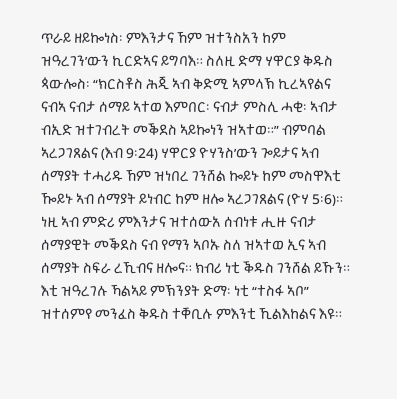ጥራይ ዘይኰነስ፡ ምእንታና ኸም ዝተንስአን ከም ዝዓረገን’ውን ኪርድኣና ይግባእ። ስለዚ ድማ ሃዋርያ ቅዱስ ጳውሎስ፡ “ክርስቶስ ሕጂ ኣብ ቅድሚ ኣምላኽ ኪረኣየልና ናብኣ ናብታ ሰማይ ኣተወ እምበር፡ ናብታ ምስሊ ሓቂ፡ ኣብታ ብኢድ ዝተገብረት መቕደስ ኣይኰነን ዝኣተወ።” ብምባል ኣረጋገጸልና (እብ 9፡24) ሃዋርያ ዮሃንስ’ውን ጐይታና ኣብ ሰማያት ተሓሪዱ ኸም ዝነበረ ገንሸል ኰይኑ ከም መስዋእቲ ዀይኑ ኣብ ሰማያት ይነብር ከም ዘሎ ኣረጋገጸልና (ዮሃ 5፡6)። ነዚ ኣብ ምድሪ ምእንታና ዝተሰውአ ሰብነቱ ሒዙ ናብታ ሰማያዊት መቕደስ ናብ የማን ኣቦኡ ስለ ዝኣተወ ኢና ኣብ ሰማያት ስፍራ ረኺብና ዘሎና። ክብሪ ነቲ ቕዱስ ገንሸል ይኹን።
እቲ ዝዓረገሉ ኻልኣይ ምኽንያት ድማ፡ ነቲ “ተስፋ ኣቦ” ዝተሰምየ መንፈስ ቅዱስ ተቐቢሉ ምእንቲ ኺልእከልና እዩ።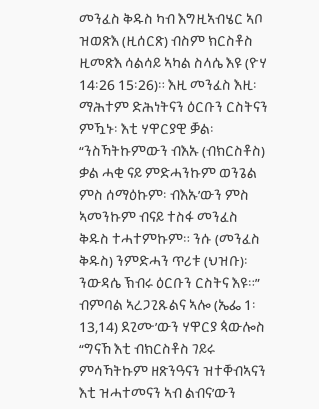መንፈስ ቅዱስ ካብ እግዚኣብሄር ኣቦ ዝወጽእ (ዚሰርጽ) ብስም ክርስቶስ ዚመጽእ ሳልሳይ ኣካል ስላሴ እዩ (ዮሃ 14፡26 15፡26)። እዚ መንፈስ እዚ፡ ማሕተም ድሕነትናን ዕርቡን ርስትናን ምዃኑ፡ እቲ ሃዋርያዊ ቓል፡ “ንስኻትኩምውን ብእኡ (ብክርስቶስ) ቃል ሓቂ ናይ ምድሓንኩም ወንጌል ምስ ሰማዕኩም፡ ብእኡ’ውን ምስ ኣመንኩም ብናይ ተስፋ መንፈስ ቅዱስ ተሓተምኩም። ንሱ (መንፈስ ቅዱስ) ንምድሓን ጥሪቱ (ህዝቡ)፡ ንውዳሴ ኽብሩ ዕርቡን ርስትና እዩ።” ብምባል ኣረጋጊጹልና ኣሎ (ኤፌ 1፡13,14) ደጊሙ’ውን ሃዋርያ ጳውሎስ “ግናኸ እቲ ብክርስቶስ ገይሩ ምሳኻትኩም ዘጽንዓናን ዝተቐብኣናን እቲ ዝሓተመናን ኣብ ልብና’ውን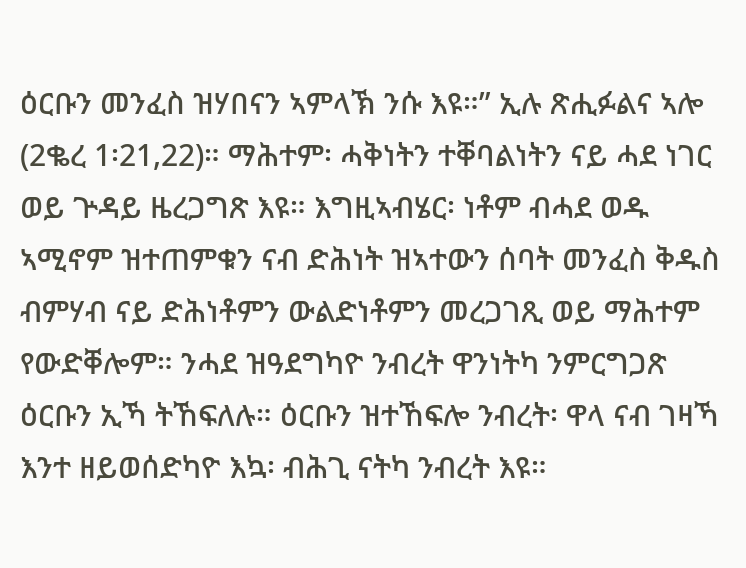ዕርቡን መንፈስ ዝሃበናን ኣምላኽ ንሱ እዩ።” ኢሉ ጽሒፉልና ኣሎ (2ቈረ 1፡21,22)። ማሕተም፡ ሓቅነትን ተቐባልነትን ናይ ሓደ ነገር ወይ ጕዳይ ዜረጋግጽ እዩ። እግዚኣብሄር፡ ነቶም ብሓደ ወዱ ኣሚኖም ዝተጠምቁን ናብ ድሕነት ዝኣተውን ሰባት መንፈስ ቅዱስ ብምሃብ ናይ ድሕነቶምን ውልድነቶምን መረጋገጺ ወይ ማሕተም የውድቐሎም። ንሓደ ዝዓደግካዮ ንብረት ዋንነትካ ንምርግጋጽ ዕርቡን ኢኻ ትኸፍለሉ። ዕርቡን ዝተኸፍሎ ንብረት፡ ዋላ ናብ ገዛኻ እንተ ዘይወሰድካዮ እኳ፡ ብሕጊ ናትካ ንብረት እዩ።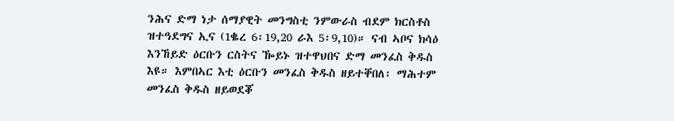ንሕና ድማ ነታ ሰማያዊት መንግስቲ ንምውራስ ብደም ክርስቶስ ዝተዓደግና ኢና (1ቈረ 6፡19,20 ራእ 5፡9,10)። ናብ ኣቦና ክሳዕ እንኸይድ ዕርቡን ርስትና ዀይኑ ዝተዋህበና ድማ መንፈስ ቅዱስ እዩ። እምበኣር እቲ ዕርቡን መንፈስ ቅዱስ ዘይተቐበለ፡ ማሕተም መንፈስ ቅዱስ ዘይወደቖ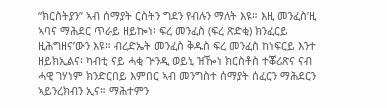“ክርስትያን” ኣብ ሰማያት ርስትን ግደን የብሉን ማለት እዩ። እዚ መንፈስ’ዚ ኣባና ማሕደር ጥራይ ዘይኰነ፡ ፍረ መንፈስ (ፍረ ጽድቂ) ክንፈርይ ዚሕግዘና’ውን እዩ። ብረድኤት መንፈስ ቅዱስ ፍረ መንፈስ ከነፍርይ እንተ ዘይክኢልና፡ ካብቲ ናይ ሓቂ ጕንዲ ወይኒ ዝዀነ ክርስቶስ ተቖሪጽና ናብ ሓዊ ገሃነም ክንድርበይ እምበር ኣብ መንግስተ ሰማያት ሰፈርን ማሕደርን ኣይንረክብን ኢና። ማሕተምን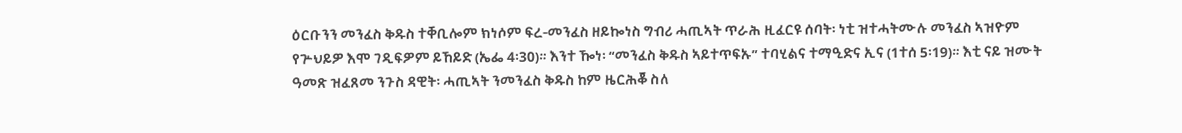ዕርቡንን መንፈስ ቅዱስ ተቐቢሎም ክነሶም ፍረ-መንፈስ ዘይኰነስ ግብሪ ሓጢኣት ጥራሕ ዚፈርዩ ሰባት፡ ነቲ ዝተሓትሙሉ መንፈስ ኣዝዮም የጕህይዎ እሞ ገዲፍዎም ይኸይድ (ኤፌ 4፡30)። እንተ ዀነ፡ “መንፈስ ቅዱስ ኣይተጥፍኡ” ተባሂልና ተማዒድና ኢና (1ተሰ 5፡19)። እቲ ናይ ዝሙት ዓመጽ ዝፈጸመ ንጉስ ዳዊት፡ ሓጢኣት ንመንፈስ ቅዱስ ከም ዜርሕቖ ስለ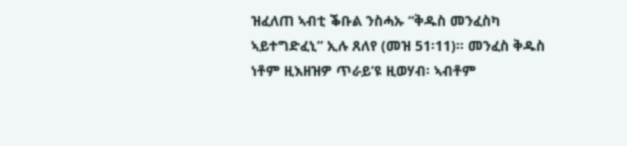ዝፈለጠ ኣብቲ ቕቡል ንስሓኡ “ቅዱስ መንፈስካ ኣይተግድፈኒ” ኢሉ ጸለየ (መዝ 51፡11)። መንፈስ ቅዱስ ነቶም ዚእዘዝዎ ጥራይ’ዩ ዚወሃብ፡ ኣብቶም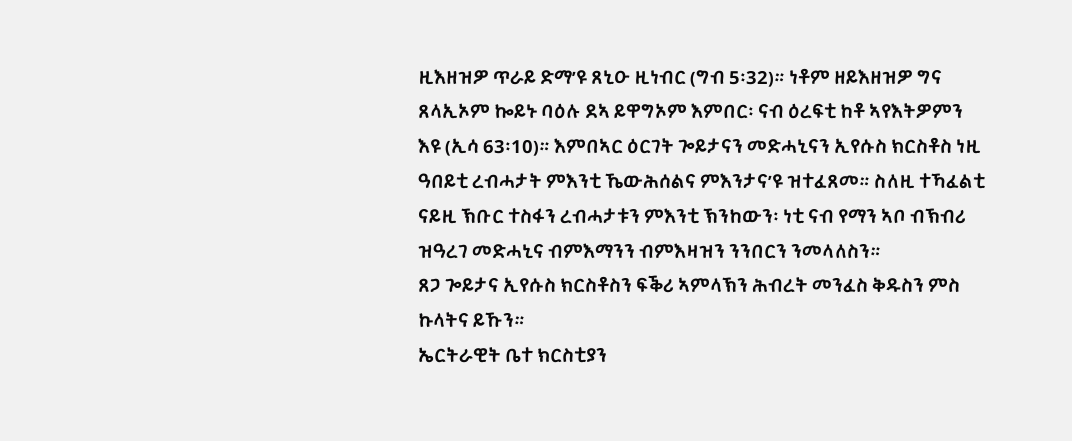ዚእዘዝዎ ጥራይ ድማ’ዩ ጸኒዑ ዚነብር (ግብ 5፡32)። ነቶም ዘይእዘዝዎ ግና ጸላኢኦም ኰይኑ ባዕሉ ደኣ ይዋግኦም እምበር፡ ናብ ዕረፍቲ ከቶ ኣየእትዎምን እዩ (ኢሳ 63፡10)። እምበኣር ዕርገት ጐይታናን መድሓኒናን ኢየሱስ ክርስቶስ ነዚ ዓበይቲ ረብሓታት ምእንቲ ኼውሕሰልና ምእንታና’ዩ ዝተፈጸመ። ስለዚ ተኻፈልቲ ናይዚ ኽቡር ተስፋን ረብሓታቱን ምእንቲ ኽንከውን፡ ነቲ ናብ የማን ኣቦ ብኽብሪ ዝዓረገ መድሓኒና ብምእማንን ብምእዛዝን ንንበርን ንመላለስን።
ጸጋ ጐይታና ኢየሱስ ክርስቶስን ፍቕሪ ኣምላኽን ሕብረት መንፈስ ቅዱስን ምስ ኩላትና ይኹን።
ኤርትራዊት ቤተ ክርስቲያን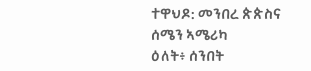ተዋህዶ: መንበረ ጵጵስና ሰሜን ኣሜሪካ
ዕለት፥ ሰንበት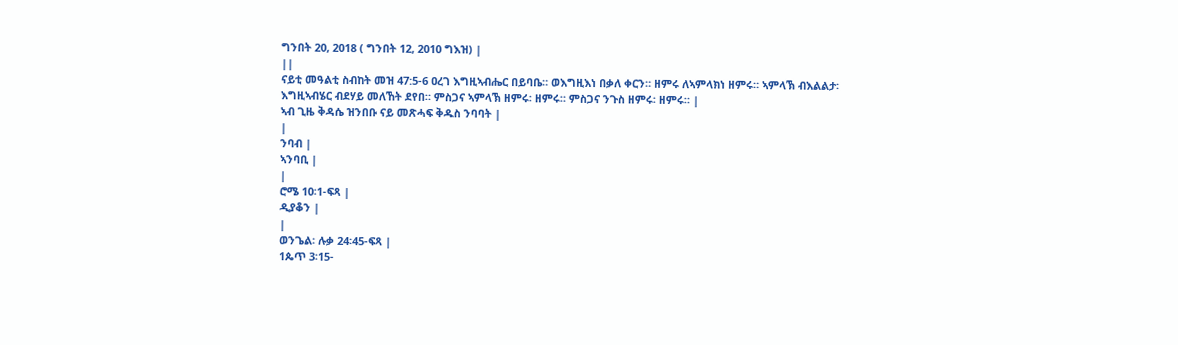ግንበት 20, 2018 ( ግንበት 12, 2010 ግእዝ) |
||
ናይቲ መዓልቲ ስብከት መዝ 47:5-6 ዐረገ እግዚኣብሔር በይባቤ። ወእግዚእነ በቃለ ቀርን። ዘምሩ ለኣምላክነ ዘምሩ። ኣምላኽ ብእልልታ፡ እግዚኣብሄር ብደሃይ መለኸት ደየበ። ምስጋና ኣምላኽ ዘምሩ፡ ዘምሩ። ምስጋና ንጉስ ዘምሩ፡ ዘምሩ። |
ኣብ ጊዜ ቅዳሴ ዝንበቡ ናይ መጽሓፍ ቅዱስ ንባባት |
|
ንባብ |
ኣንባቢ |
|
ሮሜ 10፡1-ፍጻ |
ዲያቆን |
|
ወንጌል፡ ሉቃ 24፡45-ፍጻ |
1ጴጥ 3፡15-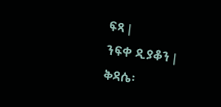ፍጻ |
ንፍቀ ዲያቆን |
ቅዳሴ፡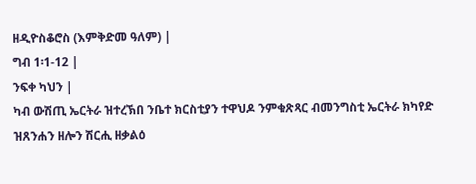ዘዲዮስቆሮስ (እምቅድመ ዓለም) |
ግብ 1፡1-12 |
ንፍቀ ካህን |
ካብ ውሽጢ ኤርትራ ዝተረኽበ ንቤተ ክርስቲያን ተዋህዶ ንምቁጽጻር ብመንግስቲ ኤርትራ ክካየድ ዝጸንሐን ዘሎን ሽርሒ ዘቃልዕ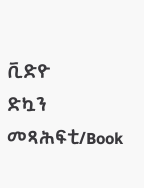ቪድዮ
ድኳን መጻሕፍቲ/Book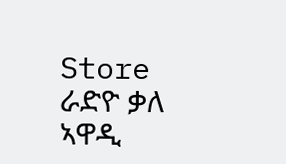Store
ራድዮ ቃለ ኣዋዲ